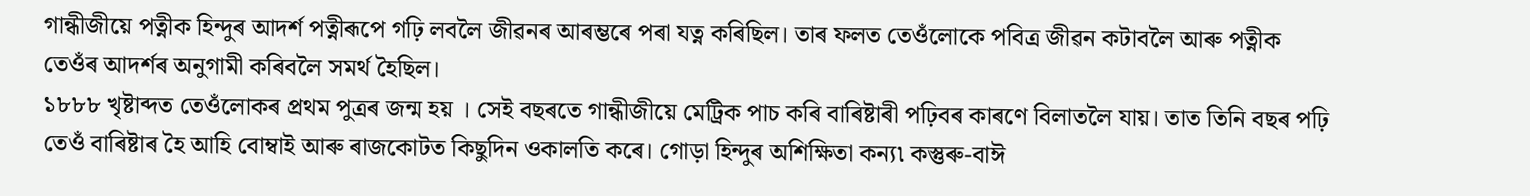গান্ধীজীয়ে পত্নীক হিন্দুৰ আদৰ্শ পত্নীৰূপে গঢ়ি লবলৈ জীৱনৰ আৰম্ভৰে পৰা যত্ন কৰিছিল। তাৰ ফলত তেওঁলোকে পবিত্র জীৱন কটাবলৈ আৰু পত্নীক তেওঁৰ আদৰ্শৰ অনুগামী কৰিবলৈ সমৰ্থ হৈছিল।
১৮৮৮ খৃষ্টাব্দত তেওঁলোকৰ প্ৰথম পুত্ৰৰ জন্ম হয় । সেই বছৰতে গান্ধীজীয়ে মেট্রিক পাচ কৰি বাৰিষ্টাৰী পঢ়িবৰ কাৰণে বিলাতলৈ যায়। তাত তিনি বছৰ পঢ়ি তেওঁ বাৰিষ্টাৰ হৈ আহি বোম্বাই আৰু ৰাজকোটত কিছুদিন ওকালতি কৰে। গোড়া হিন্দুৰ অশিক্ষিতা কন্য৷ কস্তুৰু-বাঈ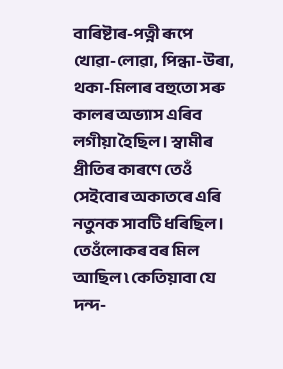বাৰিষ্টাৰ-পত্নী ৰূপে খোৱা-লোৱা, পিন্ধা-উৰা, থকা-মিলাৰ বহুতো সৰু কালৰ অভ্যাস এৰিব লগীয়া হৈছিল। স্বামীৰ প্ৰীতিৰ কাৰণে তেওঁ সেইবোৰ অকাতৰে এৰি নতুনক সাবটি ধৰিছিল। তেওঁলোকৰ বৰ মিল আছিল ৷ কেতিয়াবা যে দন্দ-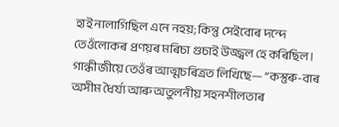হাই নালাগিছিল এনে নহয়; কিন্তু সেইবোৰ দন্দে তেওঁলোকৰ প্ৰণয়ৰ মৰিচা গুচাই উজ্জ্বল হে কৰিছিল। গান্ধীজীয়ে তেওঁৰ আত্মচৰিত্ৰত লিখিছে— “কস্তুৰু-বাৰ অসীম ধৈৰ্য্য আৰু অতুলনীয় সহনশীলতাৰ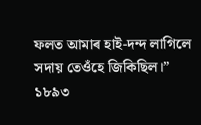ফলত আমাৰ হাই-দন্দ লাগিলে সদায় তেওঁহে জিকিছিল।”
১৮৯৩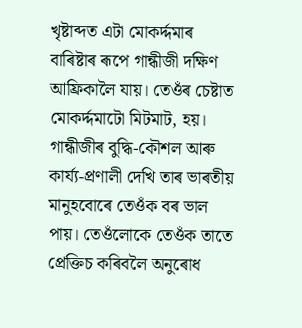খৃষ্টাব্দত এটা মোকৰ্দ্দমাৰ বাৰিষ্টাৰ ৰূপে গান্ধীজী দক্ষিণ আফ্ৰিকালৈ যায়। তেওঁৰ চেষ্টাত মোকৰ্দ্দমাটো মিটমাট, হয়। গান্ধীজীৰ বুদ্ধি-কৌশল আৰু কাৰ্য্য-প্ৰণালী দেখি তাৰ ভাৰতীয় মানুহবোৰে তেওঁক বৰ ভাল পায়। তেওঁলোকে তেওঁক তাতে প্রেক্তিচ কৰিবলৈ অনুৰোধ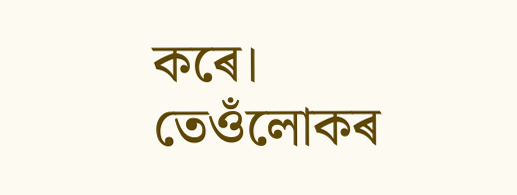কৰে। তেওঁলোকৰ